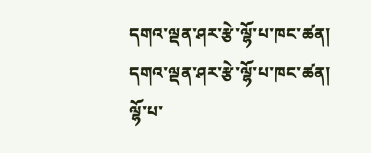དགའ་ལྡན་ཤར་རྩེ་ལྷོ་པ་ཁང་ཚན།
དགའ་ལྡན་ཤར་རྩེ་ལྷོ་པ་ཁང་ཚན།
ལྷོ་པ་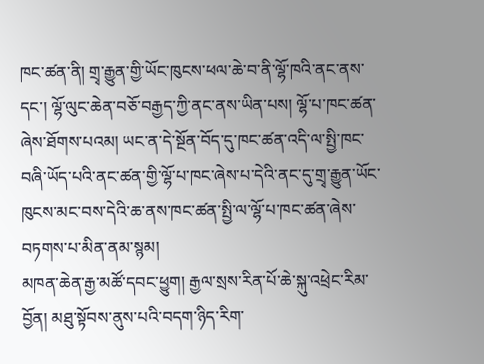ཁང་ཚན་ནི། གྲྭ་རྒྱུན་གྱི་ཡོང་ཁུངས་ཕལ་ཆེ་བ་ནི་ལྷོ་ཁའི་ནང་ནས་དང་། ལྷོ་ལུང་ཆེན་བཅོ་བརྒྱད་ཀྱི་ནང་ནས་ཡིན་པས། ལྷོ་པ་ཁང་ཚན་ཞེས་ཐོགས་པའམ། ཡང་ན་དེ་སྔོན་བོད་དུ་ཁང་ཚན་འདི་ལ་སྤྱི་ཁང་བཞི་ཡོད་པའི་ནང་ཚན་གྱི་ལྷོ་པ་ཁང་ཞེས་པ་དེའི་ནང་དུ་གྲྭ་རྒྱུན་ཡོང་ཁུངས་མང་བས་དེའི་ཆ་ནས་ཁང་ཚན་སྤྱི་ལ་ལྷོ་པ་ཁང་ཚན་ཞེས་བཏགས་པ་མིན་ནམ་སྙམ།
མཁན་ཆེན་རྒྱ་མཚོ་དབང་ཕྱུག། རྒྱལ་སྲས་རིན་པོ་ཆེ་སྐུ་འཕྲེང་རིམ་བྱོན། མཐུ་སྟོབས་ནུས་པའི་བདག་ཉིད་རིག་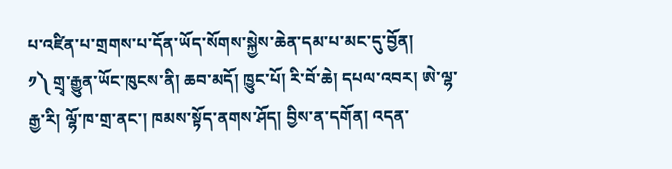པ་འཛིན་པ་གྲགས་པ་དོན་ཡོད་སོགས་སྐྱེས་ཆེན་དམ་པ་མང་དུ་བྱོན།
༡༽ གྲྭ་རྒྱུན་ཡོང་ཁུངས་ནི། ཆབ་མདོ། ཁྱུང་པོ། རི་བོ་ཆེ། དཔལ་འབར། ཨེ་ལྷ་རྒྱ་རི། ལྷོ་ཁ་གྲ་ནང་། ཁམས་སྟོད་ནགས་ཤོད། བྱིས་ན་དགོན། འདན་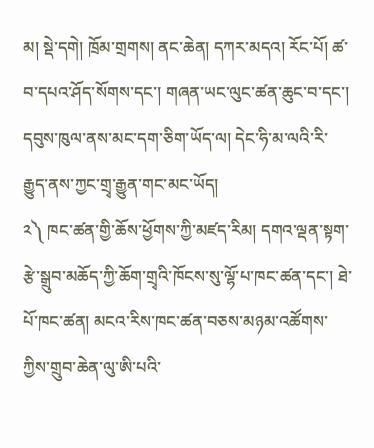མ། སྡེ་དགེ། ཁྲོམ་གྲགས། ནང་ཆེན། དཀར་མདའ། རོང་པོ། ཚ་བ་དཔའ་ཤོད་སོགས་དང་། གཞན་ཡང་ལུང་ཚན་ཆུང་བ་དང་། དབུས་ཁུལ་ནས་མང་དག་ཅིག་ཡོད་ལ། དེང་ཧི་མ་ལའི་རི་རྒྱུད་ནས་ཀྱང་གྲྭ་རྒྱུན་གང་མང་ཡོད།
༢༽ ཁང་ཚན་གྱི་ཆོས་ཕྱོགས་ཀྱི་མཛད་རིམ། དགའ་ལྡན་སྟག་རྩེ་སྒྲུབ་མཆོད་ཀྱི་ཆོག་གྲྭའི་ཁོངས་སུ་ལྷོ་པ་ཁང་ཚན་དང་། ཐེ་པོ་ཁང་ཚན། མངའ་རིས་ཁང་ཚན་བཅས་མཉམ་འཚོགས་ཀྱིས་གྲུབ་ཆེན་ལུ་ཨི་པའི་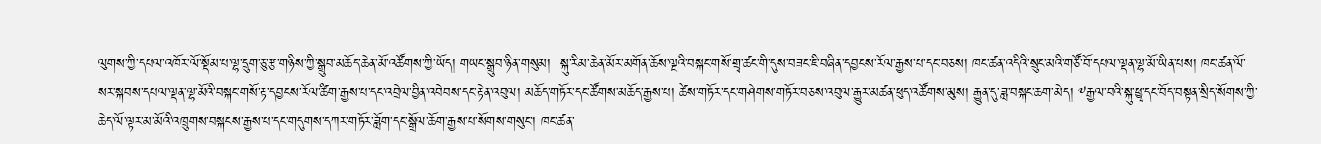ལུགས་ཀྱི་དཔལ་འཁོར་ལོ་སྡོམ་པ་ལྷ་དྲུག་ཅུ་རྩ་གཉིས་ཀྱི་སྒྲུབ་མཆོད་ཆེན་མོ་འཚོགས་ཀྱི་ཡོད། གཡང་སྒྲུབ་ཉིན་གསུམ།  སྐུ་རིམ་ཆེན་མོར་མགོན་ཆོས་ལྔའི་བསྐང་གསོ་གྲྭ་ཚང་གི་དུས་བཟང་ཇི་བཞིན་དབྱངས་རོལ་རྒྱས་པ་དང་བཅས། ཁང་ཚན་འདིའི་སྲུང་མའི་གཙོ་བོ་དཔལ་ལྡན་ལྷ་མོ་ཡིན་པས། ཁང་ཚན་ལོ་སར་སྐབས་དཔལ་ལྡན་ལྷ་མོའི་བསྐང་གསོ་རྟ་དབྱངས་རོལ་ཚིག་རྒྱས་པ་དང་འབྲེལ་བྱིན་འབེབས་དང་རྟེན་འབུལ། མཆོད་གཏོར་དང་ཚོགས་མཆོད་རྒྱས་པ། ཚེས་གཏོར་དང་གཤེགས་གཏོར་བཅས་འབུལ་རྒྱུར་མཚན་ཕུད་འཚོགས་མུས། རྒྱུན་དུ་ཟླ་བསྐང་ཆག་མེད། ༸རྒྱལ་བའི་སྐུ་ཕྱྭ་དང་བོད་བསྟན་སྲིད་སོགས་ཀྱི་ཆེད་ལོ་ལྟར་མ་མོའི་འཁྲུགས་བསྐངས་རྒྱས་པ་དང་གདུགས་དཀར་གཏོར་ཟློག་དང་སྒྲོལ་ཆོག་རྒྱས་པ་སོགས་གསུང་། ཁང་ཚན་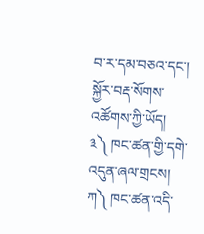བ་ར་དམ་བཅའ་དང་། སྐྱོར་བརྡ་སོགས་འཚོགས་ཀྱི་ཡོད།
༣༽ ཁང་ཚན་གྱི་དགེ་འདུན་ཞལ་གྲངས།
ཀ༽ ཁང་ཚན་འདི་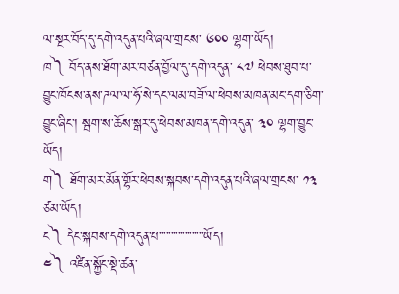ལ་སྔར་བོད་དུ་དགེ་འདུན་པའི་ཞལ་གྲངས་ ༦༠༠ ལྷག་ཡོད།
ཁ༽ བོད་ནས་ཐོག་མར་བཙན་བྱོལ་དུ་དགེ་འདུན་ ༨༧ ཕེབས་ཐུབ་པ་བྱུང་ཁོངས་ནས་ཌལ་ལ་ཧོ་སེ་དང་ལམ་བཟོ་ལ་ཕེབས་མཁན་མང་དག་ཅིག་བྱུང་ཞིང་། སྦག་ས་ཆོས་སྒར་དུ་ཕེབས་མཁན་དགེ་འདུན་ ༣༠ ལྷག་བྱུང་ཡོད།
ག༽ ཐོག་མར་མོན་གྷོར་ཕེབས་སྐབས་དགེ་འདུན་པའི་ཞལ་གྲངས་ ༡༣ ཙམ་ཡོད།
ང༽ དེང་སྐབས་དགེ་འདུན་པ་་་་་་་་་་་་་་་་་་་ཡོད།
༤༽ འཛིན་སྐྱོང་སྡེ་ཚན་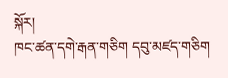སྐོར།
ཁང་ཚན་དགེ་རྒན་གཅིག དབུ་མཛད་གཅིག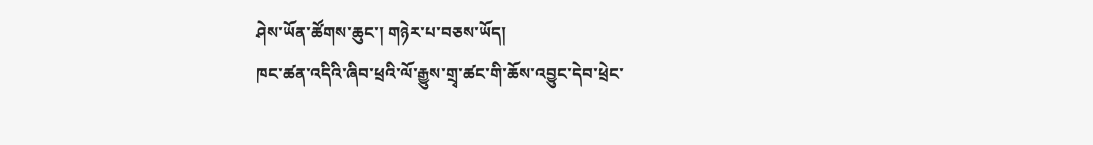ཤེས་ཡོན་ཚོགས་ཆུང་། གཉེར་པ་བཅས་ཡོད།
ཁང་ཚན་འདིའི་ཞིབ་ཕྲའི་ལོ་རྒྱུས་གྲྭ་ཚང་གི་ཆོས་འབྱུང་དེབ་ཕྲེང་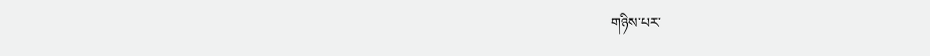གཉིས་པར་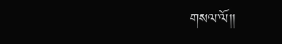གསལ་ལོ།།